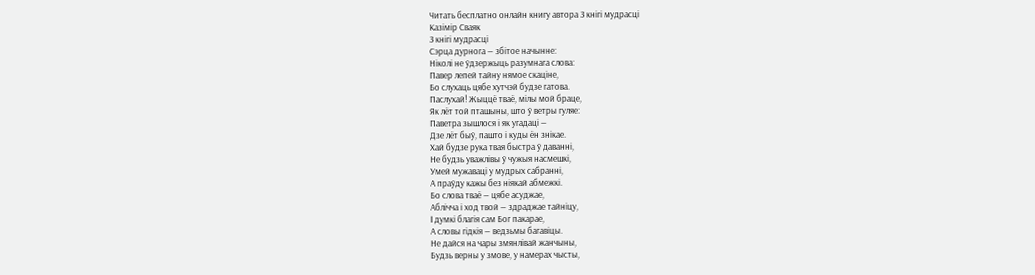Читать бесплатно онлайн книгу автора З кнігі мудрасці
Казімір Сваяк
З кнігі мудрасці
Сэрца дурнога — збітое начынне:
Ніколі не ўдзержыць разумнага слова:
Павер лепей тайну нямое скаціне,
Бо слухаць цябе хутчэй будзе гатова.
Паслухай! Жыццё тваё, мілы мой браце,
Як лёт той пташыны, што ў ветры гуляе:
Паветра зышлося і як угадаці —
Дзе лёт быў, пашто і куды ён знікае.
Хай будзе рука твая быстра ў даванні,
Не будзь уважлівы ў чужыя насмешкі,
Умей мужаваці у мудрых сабранні,
А праўду кажы без ніякай абмежкі.
Бо слова тваё — цябе асуджае,
Аблічча і ход твой — здраджае тайніцу,
I думкі благія сам Бог пакарае,
А словы гідкія — ведзьмы багавіцы.
Не дайся на чары змянлівай жанчыны,
Будзь верны у змове, у намерах чысты,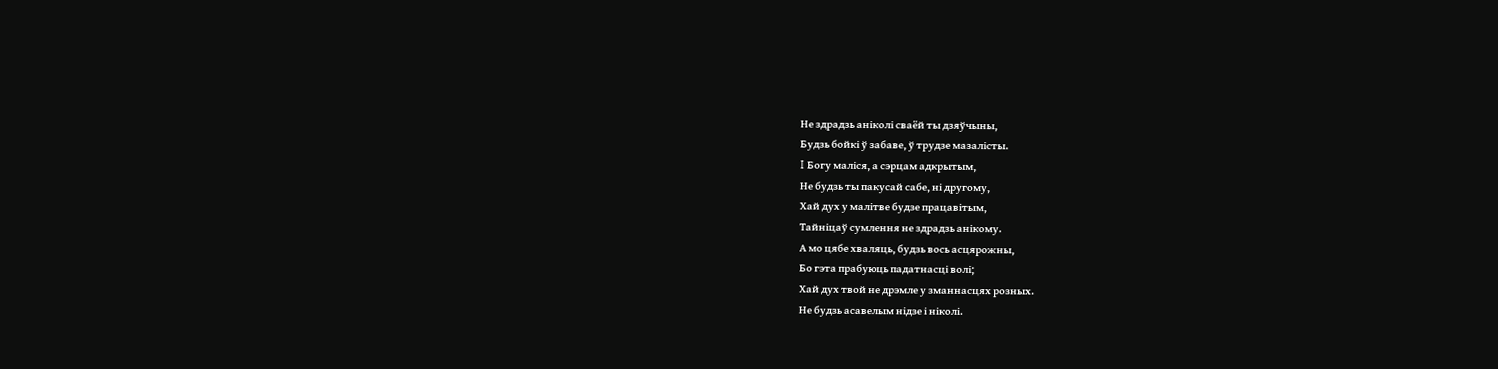Не здрадзь аніколі сваёй ты дзяўчыны,
Будзь бойкі ў забаве, ў трудзе мазалісты.
I Богу маліся, а сэрцам адкрытым,
Не будзь ты пакусай сабе, ні другому,
Хай дух у малітве будзе працавітым,
Тайніцаў сумлення не здрадзь анікому.
А мо цябе хваляць, будзь вось асцярожны,
Бо гэта прабуюць падатнасці волі;
Хай дух твой не дрэмле у зманнасцях розных.
Не будзь асавелым нідзе і ніколі.